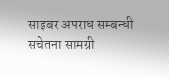साइबर अपराध सम्बन्धी सचेतना सामग्री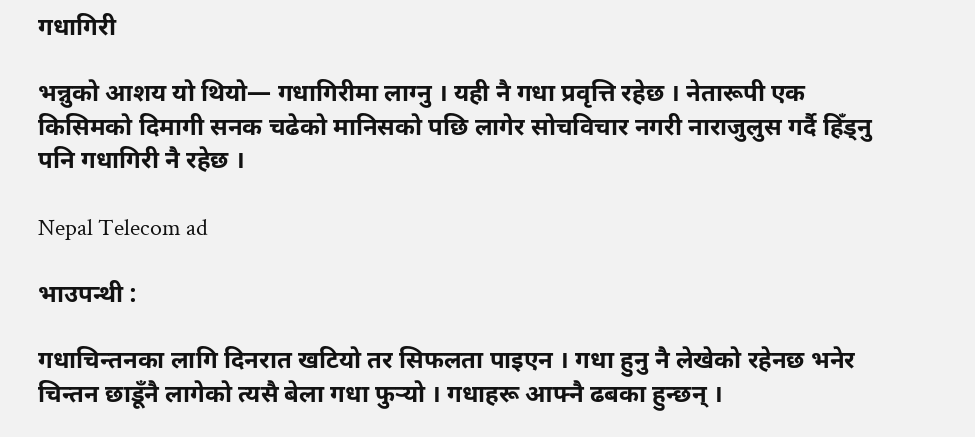गधागिरी

भन्नुको आशय यो थियो— गधागिरीमा लाग्नु । यही नै गधा प्रवृत्ति रहेछ । नेतारूपी एक किसिमको दिमागी सनक चढेको मानिसको पछि लागेर सोचविचार नगरी नाराजुलुस गर्दै हिँड्नु पनि गधागिरी नै रहेछ ।

Nepal Telecom ad

भाउपन्थी :

गधाचिन्तनका लागि दिनरात खटियो तर सिफलता पाइएन । गधा हुनु नै लेखेको रहेनछ भनेर चिन्तन छाडूँनै लागेको त्यसै बेला गधा फुर्‍यो । गधाहरू आफ्नै ढबका हुन्छन् ।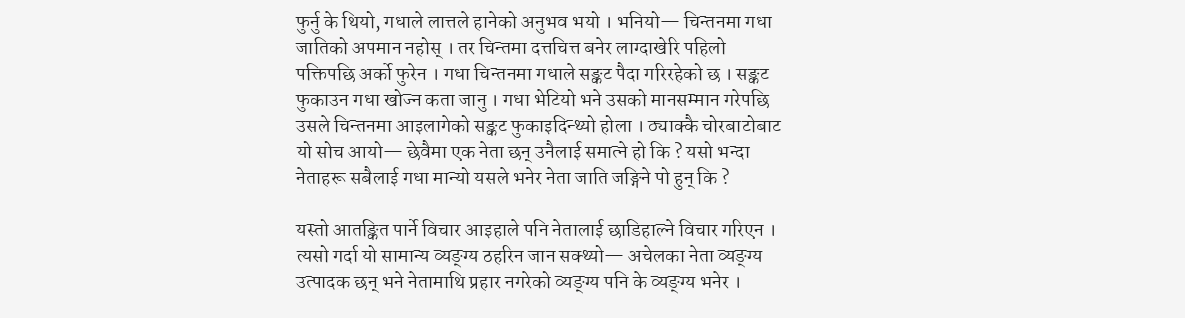फुर्नु के थियो, गधाले लात्तले हानेको अनुभव भयो । भनियो— चिन्तनमा गधा जातिको अपमान नहोस् । तर चिन्तमा दत्तचित्त बनेर लाग्दाखेरि पहिलो पक्तिपछि अर्को फुरेन । गधा चिन्तनमा गधाले सङ्कट पैदा गरिरहेको छ । सङ्कट फुकाउन गधा खोज्न कता जानु । गधा भेटियो भने उसको मानसम्मान गरेपछि उसले चिन्तनमा आइलागेको सङ्कट फुकाइदिन्थ्यो होला । ठ्याक्कै चोरबाटोबाट यो सोच आयो— छेवैमा एक नेता छन् उनैलाई समात्ने हो कि ? यसो भन्दा नेताहरू सबैलाई गधा मान्यो यसले भनेर नेता जाति जङ्गिने पो हुन् कि ?

यस्तो आतङ्कित पार्ने विचार आइहाले पनि नेतालाई छाडिहाल्ने विचार गरिएन । त्यसो गर्दा यो सामान्य व्यङ्ग्य ठहरिन जान सक्थ्यो— अचेलका नेता व्यङ्ग्य उत्पादक छन् भने नेतामाथि प्रहार नगरेको व्यङ्ग्य पनि के व्यङ्ग्य भनेर ।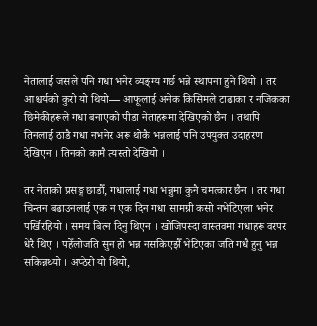नेतालाई जसले पनि गधा भनेर व्यङ्ग्य गर्छ भन्ने स्थापना हुने थियो । तर आश्चर्यको कुरो यो थियो— आफूलाई अनेक किसिमले टाढाका र नजिकका छिमेकीहरूले गधा बनाएको पीडा नेताहरूमा देखिएको छैन । तथापि तिनलाई ठाडै गधा नभनेर अरू थोकै भन्नलाई पनि उपयुक्त उदाहरण देखिएन । तिनको कामै त्यस्तो देखियो ।

तर नेताको प्रसङ्ग छाडौँ, गधालाई गधा भन्नुमा कुनै चमत्कार छैन । तर गधा चिन्तन बढाउनलाई एक न एक दिन गधा सामग्री कसो नभेटिएला भनेर पर्खिरहियो । समय बित्न दिनु थिएन । खोजिपस्दा वास्तवमा गधाहरू वरपर धेरै थिए । पहेँलोजति सुन हो भन्न नसकिएझैँ भेटिएका जति गधै हुनु भन्न सकिन्नथ्यो । अप्ठेरो यो थियो,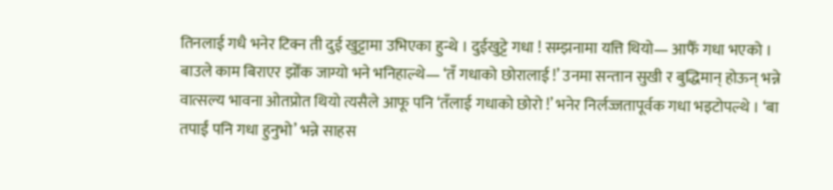तिनलाई गधै भनेर टिक्न ती दुई खुट्टामा उभिएका हुन्थे । दुईखुट्टे गधा ! सम्झनामा यत्ति थियो— आफैँ गधा भएको । बाउले काम बिराएर झोँक जाग्यो भने भनिहाल्थे— ‘तँ गधाको छोरालाई !’ उनमा सन्तान सुखी र बुद्धिमान् होऊन् भन्ने वात्सल्य भावना ओतप्रोत थियो त्यसैले आफू पनि ‘तँलाई गधाको छोरो !’ भनेर निर्लज्जतापूर्वक गधा भइटोपल्थे । ‘बा तपाईं पनि गधा हुनुभो’ भन्ने साहस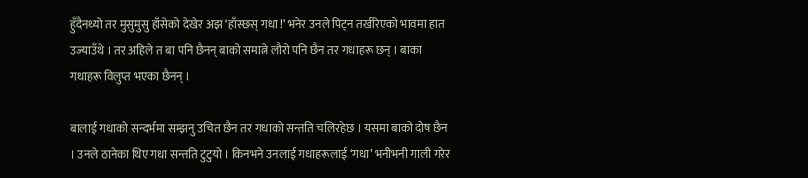हुँदैनथ्यो तर मुसुमुसु हाँसेको देखेर अझ ‘हाँस्छस् गधा !’ भनेर उनले पिट्न तर्खरिएको भावमा हात उज्याउँथे । तर अहिले त बा पनि छैनन् बाको समात्ने लौरो पनि छैन तर गधाहरू छन् । बाका गधाहरू विलुप्त भएका छैनन् ।

बालाई गधाको सन्दर्भमा सम्झनु उचित छैन तर गधाको सन्तति चलिरहेछ । यसमा बाको दोष छैन । उनले ठानेका थिए गधा सन्तति टुटुयो । किनभने उनलाई गधाहरूलाई ‘गधा’ भनीभनी गाली गरेर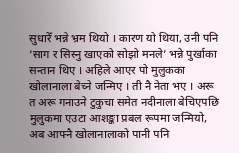सुधारेँ भन्ने भ्रम थियो । कारण यो थिया, उनी पनि ‘साग र सिस्नु खाएको सोझो मनले’ भन्ने पुर्खाका सन्तान थिए । अहिले आएर पो मुलुकका खोलानाला बेच्ने जन्मिए । ती नै नेता भए । अरू त अरू गनाउने टुकुचा समेत नदीनाला बेचिएपछि मुलुकमा एउटा आशङ्का प्रबल रूपमा जन्मियो, अब आफ्नै खोलानालाको पानी पनि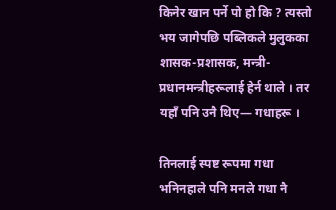किनेर खान पर्ने पो हो कि ? त्यस्तो भय जागेपछि पब्लिकले मुलुकका शासक-प्रशासक, मन्त्री-प्रधानमन्त्रीहरूलाई हेर्न थाले । तर यहाँ पनि उनै थिए— गधाहरू ।

तिनलाई स्पष्ट रूपमा गधा भनिनहाले पनि मनले गधा नै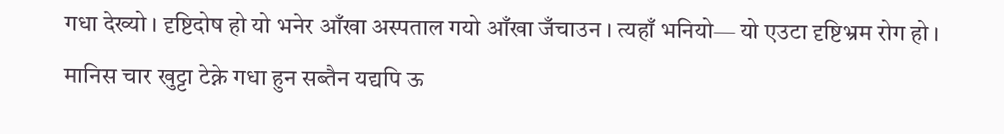गधा देख्यो । दृष्टिदोष हो यो भनेर आँखा अस्पताल गयो आँखा जँचाउन । त्यहाँ भनियो— यो एउटा दृष्टिभ्रम रोग हो । मानिस चार खुट्टा टेक्ने गधा हुन सब्तैन यद्यपि ऊ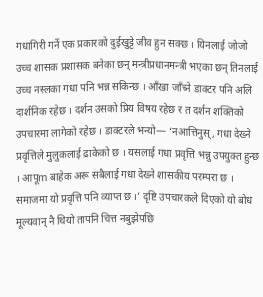गधागिरी गर्ने एक प्रकारको दुईखुट्टे जीव हुन सक्छ । यिनलाई जोजो उच्च शासक प्रशासक बनेका छन् मन्त्रीप्रधानमन्त्री भएका छन् तिनलाई उच्च नस्लका गधा पनि भन्न सकिन्छ । आँखा जाँच्ने डाक्टर पनि अलि दार्शनिक रहेछ । दर्शन उसको प्रिय विषय रहेछ र त दर्शन शक्तिको उपचारमा लागेको रहेछ । डाक्टरले भन्यो— ‘नआत्तिनुस्, गधा देख्ने प्रवृत्तिले मुलुकलाई ढाकेको छ । यसलाई गधा प्रवृत्ति भन्नु उपयुक्त हुन्छ । आपूm बाहेक अरू सबैलाई गधा देख्ने शासकीय परम्परा छ । समाजमा यो प्रवृत्ति पनि व्याप्त छ ।’ दृष्टि उपचारकले दिएको यो बोध मूल्यवान् नै थियो तापनि चित्त नबुझेपछि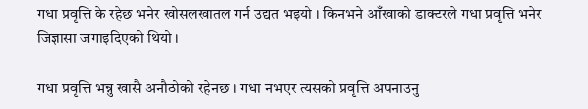गधा प्रवृत्ति के रहेछ भनेर खोसलखातल गर्न उद्यत भइयो । किनभने आँखाको डाक्टरले गधा प्रवृत्ति भनेर जिज्ञासा जगाइदिएको थियो ।

गधा प्रवृत्ति भन्नु खासै अनौठोको रहेनछ । गधा नभएर त्यसको प्रवृत्ति अपनाउनु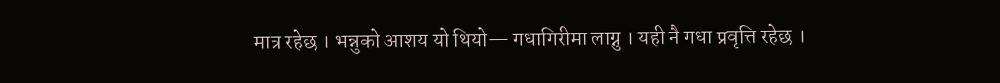मात्र रहेछ । भन्नुको आशय यो थियो— गधागिरीमा लाग्नु । यही नै गधा प्रवृत्ति रहेछ ।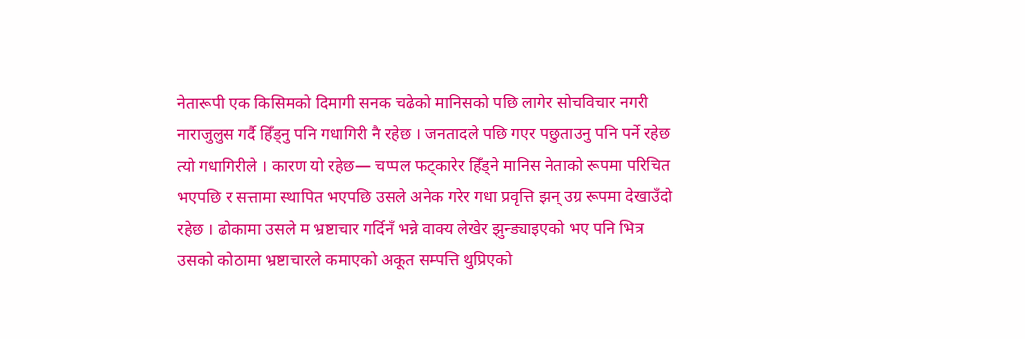नेतारूपी एक किसिमको दिमागी सनक चढेको मानिसको पछि लागेर सोचविचार नगरी नाराजुलुस गर्दै हिँड्नु पनि गधागिरी नै रहेछ । जनतादले पछि गएर पछुताउनु पनि पर्ने रहेछ त्यो गधागिरीले । कारण यो रहेछ— चप्पल फट्कारेर हिँड्ने मानिस नेताको रूपमा परिचित भएपछि र सत्तामा स्थापित भएपछि उसले अनेक गरेर गधा प्रवृत्ति झन् उग्र रूपमा देखाउँदो रहेछ । ढोकामा उसले म भ्रष्टाचार गर्दिनँ भन्ने वाक्य लेखेर झुन्ड्याइएको भए पनि भित्र उसको कोठामा भ्रष्टाचारले कमाएको अकूत सम्पत्ति थुप्रिएको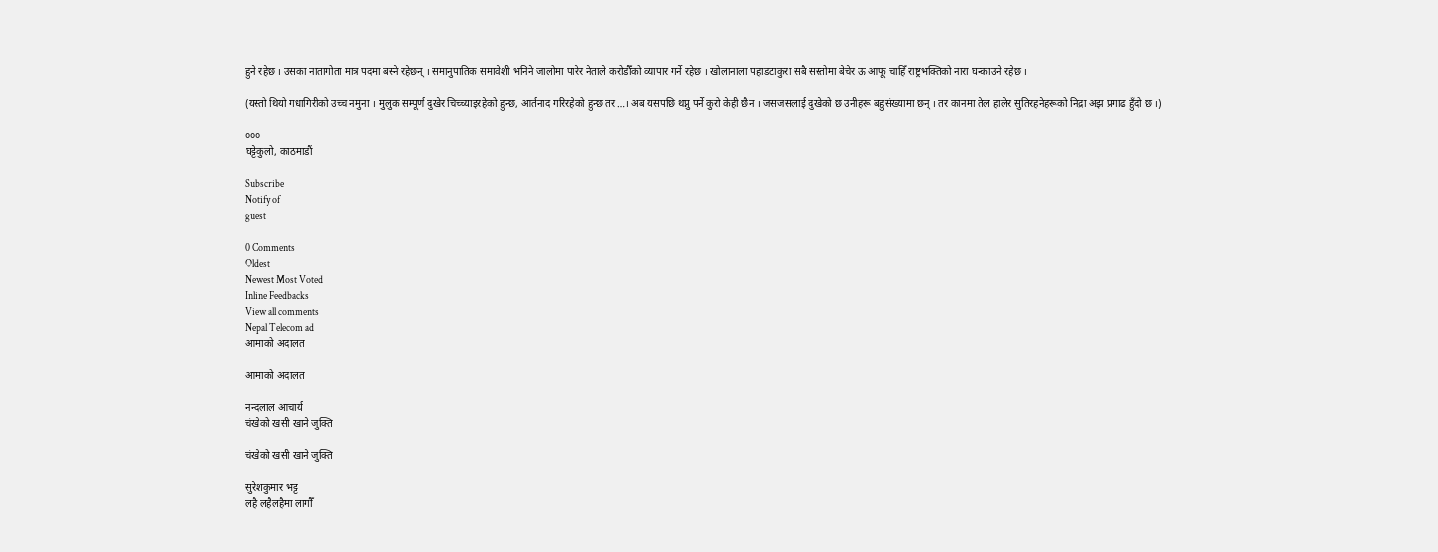हुने रहेछ । उसका नातागोता मात्र पदमा बस्ने रहेछन् । समानुपातिक समावेशी भनिने जालोमा पारेर नेताले करोडौँको व्यापार गर्ने रहेछ । खोलानाला पहाडटाकुरा सबै सस्तोमा बेचेर ऊ आफू चाहिँ राष्ट्रभक्तिको नारा घन्काउने रहेछ ।

(यस्तो थियो गधागिरीको उच्च नमुना । मुलुक सम्पूर्ण दुखेर चिच्च्याइरहेको हुन्छ, आर्तनाद गरिरहेको हुन्छ तर…। अब यसपछि थप्नु पर्ने कुरो केही छैन । जसजसलाई दुखेको छ उनीहरू बहुसंख्यामा छन् । तर कानमा तेल हालेर सुतिरहनेहरूको निद्रा अझ प्रगाढ हुँदो छ ।)

०००
घट्टेकुलो, काठमाडौं

Subscribe
Notify of
guest

0 Comments
Oldest
Newest Most Voted
Inline Feedbacks
View all comments
Nepal Telecom ad
आमाको अदालत

आमाको अदालत

नन्दलाल आचार्य
चंखेको खसी खाने जुक्ति

चंखेको खसी खाने जुक्ति

सुरेशकुमार भट्ट
लहै लहैलहैमा लागौँ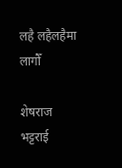लहै लहैलहैमा लागौँ

शेषराज भट्टराई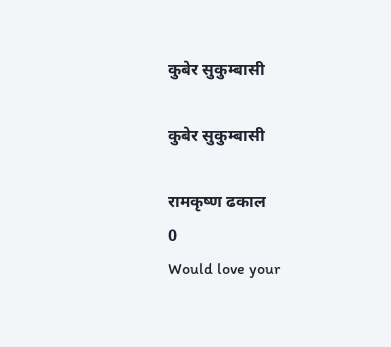कुबेर सुकुम्बासी

कुबेर सुकुम्बासी

रामकृष्ण ढकाल
0
Would love your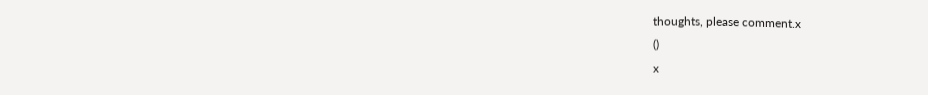thoughts, please comment.x
()
x